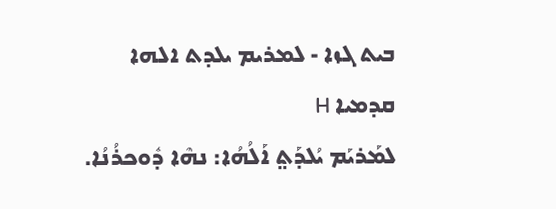ܒܝܬ ܓܙܐ - ܠܡܪܝܡ ܝܠܕܬ ܐܠܗܐ
ܩܕܡܝܐ H
ܠܡܰܪܝܰܡ ܝܳܠܕܰܬ݀ ܐܰ‌ܠܳܗܳܐ: ܢܗܶܐ ܕܽܘܟܪܳܢܳܐ.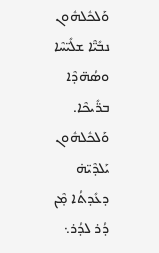ܘܰܠܟܽܠܗܽܘܢ ܢܒܺܝ̈ܶܐ ܫܠܺܝ̈ܚܶܐ ܘܣܳܗ̈ܕܶܐ ܒܪ̈ܺܝܟܶܐ. ܘܰܠܟܽܠܗܽܘܢ ܝܰܠܕܶܝ̈ܗ̇ ܕܥܺܕܬܳܐ ܡ̣ܶܢ ܕܳܪ ܠܕܳܪ܆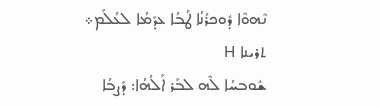ܢܶܗܘܶܐ ܕܽܘܟܪܳܢܳܐ ܛܳܒܳܐ ܥܕܰܡܳܐ ܠܥܳܠܰܡ܀
ܬܪܝܢܐ H
ܫܽܘܒܚܳܐ ܠܶܗ ܠܒܰܪ ܐܰ‌ܠܳܗܳܐ: ܕܰܨܒܳܐ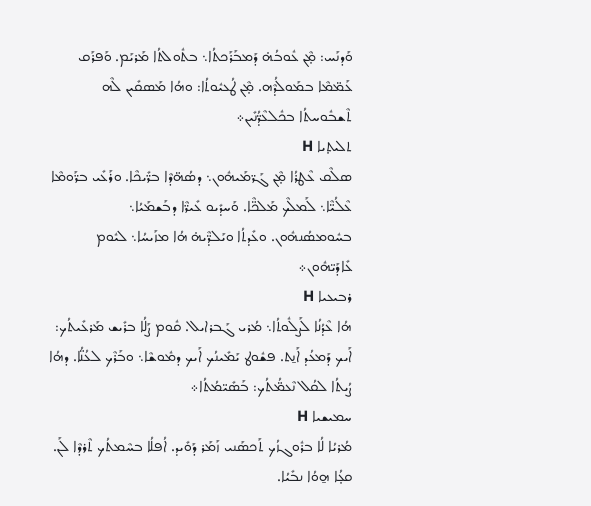ܘܰܕܢܰܚ: ܡ̣ܶܢ ܥܽܘܒܳܗ̇ ܕܰܡܒܰܪܰܟܬܳܐ܆ ܒܬܽܘܠܬܳܐ ܡܰܪܝܰܡ. ܘܰܦܪܰܩ ܥܰܡ̈ܡܶܐ ܒܡܰܘܠܳܕܶܗ. ܡ̣ܶܢ ܛܳܥܝܽܘܬܳܐ: ܘܗܳܐ ܡܰܣܩܺܝܢ ܠܶܗ ܬܶܫܒܽܘܚܬܳܐ ܒܟܽܠܥܶܕ̈ܳܢܺܝܢ܀
ܬܠܝܬ̣ܝܐ H
ܣܠܶܩ ܥܶܛܪܳܐ ܡ̣ܶܢ ܓܰܪ̈ܡܰܝܗܽܘܢ܆ ܕܣܳܗ̈ܕܶܐ ܒܪ̈ܺܝܟܶܐ. ܘܪܰܥܺܝ ܒܪ̈ܰܘܡܶܐ ܥܶܠܳܝ̈ܶܐ܆ ܠܰܡܠܶܟ ܡܰܠܟ̈ܶܐ. ܘܰܚܕܺܝܘ ܥܺܝܪ̈ܶܐ ܕܒܰܫܡܰܝܳܐ܆ ܒܚܽܘܡܣܳܢܗܽܘܢ. ܘܥܺܕܬܳܐ ܘܝܰܠܕ̈ܶܝܗ̇ ܗܳܐ ܡܙܰܝܚܳܐ܆ ܠܝܽܘܡ ܥܺܐܕܰܝ̈ܗܽܘܢ܀
ܪܒܝܥܝܐ H
ܗܳܐ ܥܶܕܳܢܳܐ ܠܰܨܠܽܘܬܳܐ܆ ܡܳܪܝ ܓܰܒܪܐܝܠ. ܩܽܘܡ ܨܰܠܳܐ ܒܪܺܝܫ ܡܰܪܥܺܝܬܳܟ: ܐܰܝܟ ܕܰܡܥܳܕ ܐܰܢ̱ܬ. ܦܫܽܘܛ ܝܰܡܺܝܢܳܟ ܐܰܝܟ ܕܡܽܘܫܶܐ܆ ܘܒܰܪܶܟ ܠܥܳܢ̈ܳܐ. ܕܗܳܐ ܨܳܝܬܳܐ ܠܩܳܠ ܢܶܥܡ̈ܳܬܳܟ: ܒܰܣܺܝ̈ܡܳܬܳܐ܀
ܚܡܝܫܝܐ H
ܡܳܪܝܳܐ ܠܳܐ ܒܪܽܘܓܙܳܟ ܬܰܟܣܰܢܝ ܙܰܡܰܪ ܕܰܘܺܝܕ. ܐܳܦܠܳܐ ܒܚܶܡܬܳܟ ܬܶܪܕܶܐ ܠܰܢ. ܩܥ̣ܳܐ ܗ̱ܘܳܐ ܢܒܺܝܳܐ.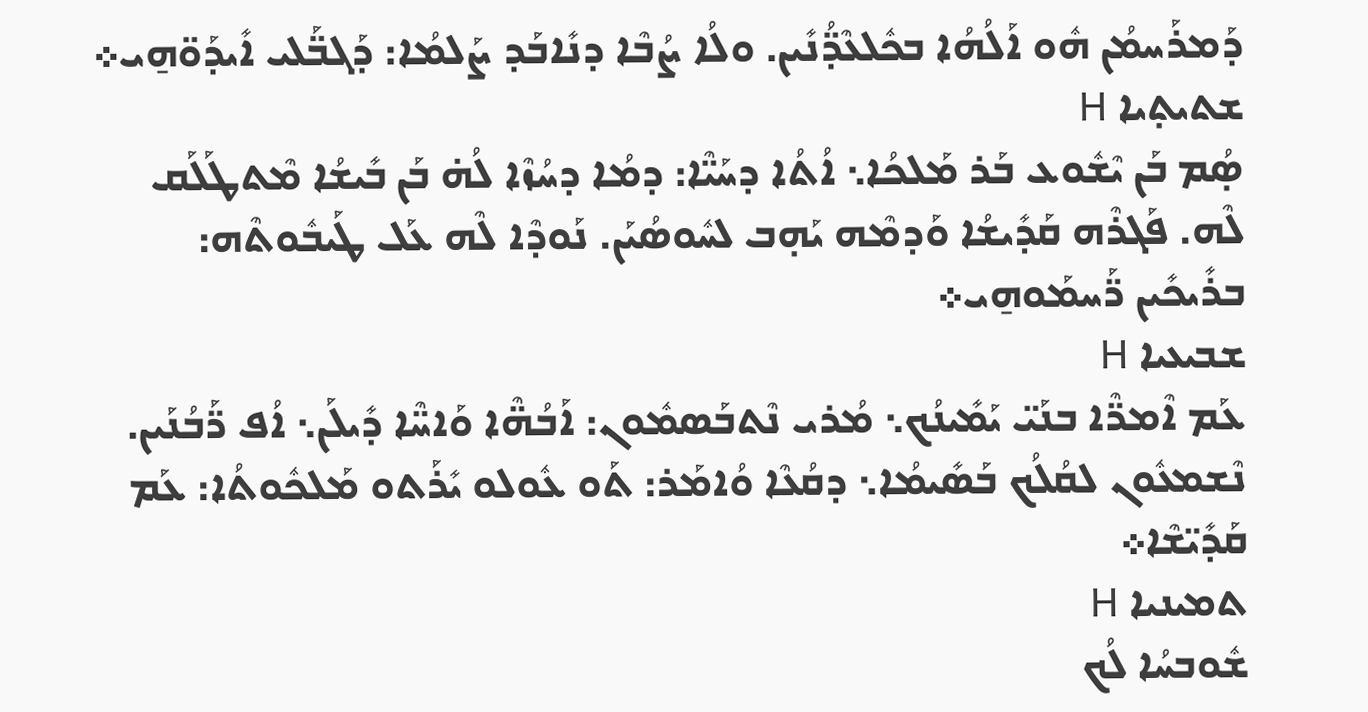ܕܰܡܪܰܚܡܳܢ ܗܽܘ ܐܰ‌ܠܳܗܳܐ ܒܟܽܠܥܶܕ̈ܳܢܺܝܢ. ܘܠܳܐ ܨܳܒܶܐ ܕܢܺܐܒܰܕ ܨܰܠܡܳܐ: ܕܰܓܒ̈ܰܠܝ ܐܺܝܕܰܘ̈ܗ̱ܝ܀
ܫܬܝܬ̣ܝܐ H
ܣ̣ܳܡ ܒܰܢ ܝܶܫܽܘܥ ܒܰܪ ܡܰܠܟܳܐ܆ ܐܳܬܳܐ ܕܚܰܝ̈ܶܐ: ܕܡܳܐ ܕܚܳܙܶܐ ܠܳܗ̇ ܒܰܢ ܒܺܝܫܳܐ ܡܶܬܛܰܠܰܩ ܠܶܗ. ܦܰܓܪܶܗ ܩܰܕܺܝܫܳܐ ܘܰܕܡܶܗ ܝܰܗ̣ܒ ܠܚܽܘܣܳܝܰܢ. ܢܰܘܕܶܐ ܠܶܗ ܥܰܠ ܛܰܝܒܽܘܬܶܗ: ܒܪܺܝܟܺܝܢ ܪ̈ܰܚܡܰܘܗ̱ܝ܀
ܫܒܝܥܝܐ H
ܥܰܡ ܐܶܡܪ̈ܶܐ ܒܢܰܝ̈ ܝܰܡܺܝܢܳܟ܆ ܡܳܪܝ ܢܶܬܒܰܣܡܽܘܢ: ܐܰܒܳܗ̈ܶܐ ܘܰܐܚ̈ܶܐ ܕܺܝܠܰܢ܆ ܐܳܦ ܪ̈ܰܒܳܢܰܝܢ. ܢܶܫܡܥܽܘܢ ܠܩܳܠܳܟ ܒܰܣܺܝܡܳܐ܆ ܕܩܳܥܶܐ ܘܳܐܡܰܪ: ܬܰܘ ܥܽܘܠܘ ܝܺܪܰܬܘ ܡܰܠܟܽܘܬܳܐ: ܥܰܡ ܩܰܕܺܝ̈ܫܶܐ܀
ܬܡܝܢܝܐ H
ܫܽܘܒܚܳܐ ܠܳܟ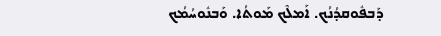ܕܰܒܦܽܘܩܕܳܢܳܟ. ܐܰܡܠܶܟ ܡܰܘܬܳܐ. ܘܰܒܢܽܘܚܳܡܳܟ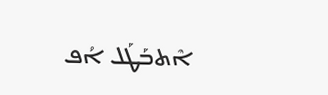ܐܶܬܒܰܛܰܠ ‌ܐܳܦ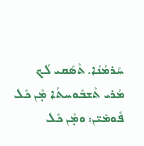ܚܰܪܡܳܢܳܐ. ܬܶܣܰܩܝ ܠܳܟ ܡܳܪܝ ܬܶܫܒܽܘܚܬܳܐ ܡ̣ܶܢ ܟܽܠ ܦܽܘܡܺܝ̈ܢ: ܘܡ̣ܶܢ ܟܽܠ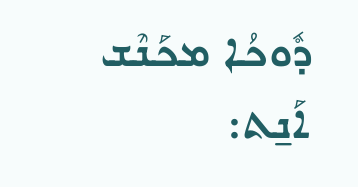ܕܽܘܟܳܐ ܡܟܰܢܶܫ ܐܰܢ̱ܬ: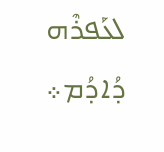ܠܥܰܦܪܶܗ ܕܳܐܕܳܡ܀